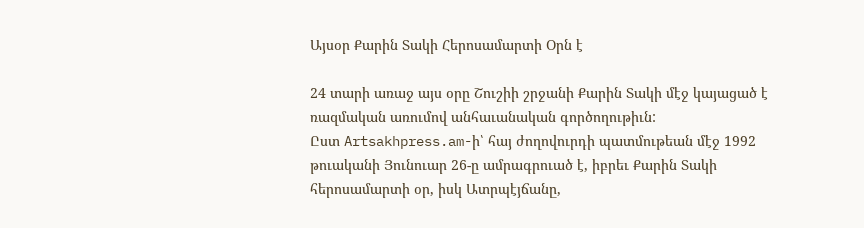Այսօր Քարին Տակի Հերոսամարտի Օրն է

24 տարի առաջ այս օրը Շուշիի շրջանի Քարին Տակի մէջ կայացած է ռազմական առումով անհաւանական գործողութիւն:
Ըստ Artsakhpress.am-ի՝ հայ ժողովուրդի պատմութեան մէջ 1992 թուականի Յունուար 26-ը ամրագրուած է, իբրեւ Քարին Տակի հերոսամարտի օր, իսկ Ատրպէյճանը,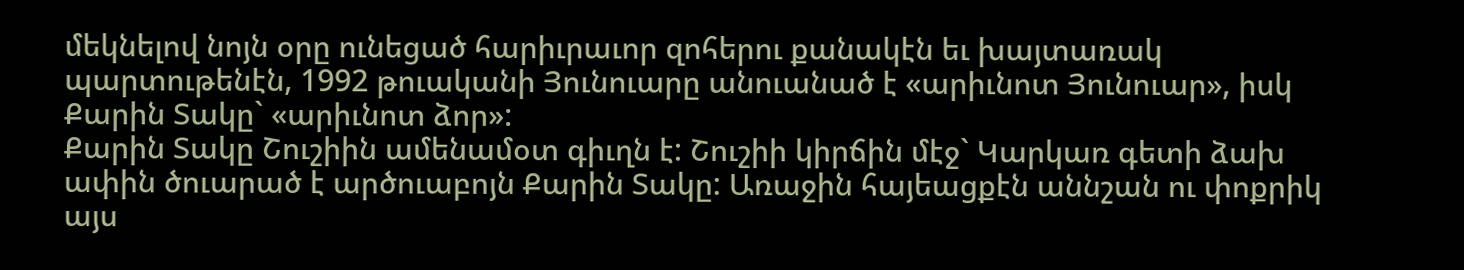մեկնելով նոյն օրը ունեցած հարիւրաւոր զոհերու քանակէն եւ խայտառակ պարտութենէն, 1992 թուականի Յունուարը անուանած է «արիւնոտ Յունուար», իսկ Քարին Տակը` «արիւնոտ ձոր»:
Քարին Տակը Շուշիին ամենամօտ գիւղն է: Շուշիի կիրճին մէջ` Կարկառ գետի ձախ ափին ծուարած է արծուաբոյն Քարին Տակը: Առաջին հայեացքէն աննշան ու փոքրիկ այս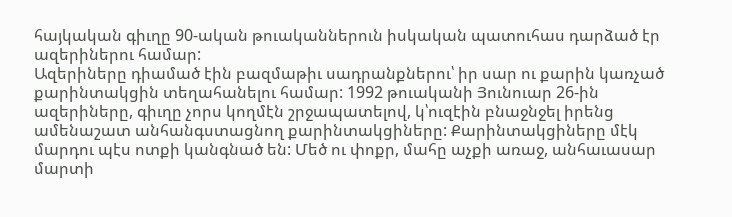հայկական գիւղը 90-ական թուականներուն իսկական պատուհաս դարձած էր ազերիներու համար:
Ազերիները դիամած էին բազմաթիւ սադրանքներու՝ իր սար ու քարին կառչած քարինտակցին տեղահանելու համար: 1992 թուականի Յունուար 26-ին ազերիները, գիւղը չորս կողմէն շրջապատելով, կ՝ուզէին բնաջնջել իրենց ամենաշատ անհանգստացնող քարինտակցիները: Քարինտակցիները մէկ մարդու պէս ոտքի կանգնած են: Մեծ ու փոքր, մահը աչքի առաջ, անհաւասար մարտի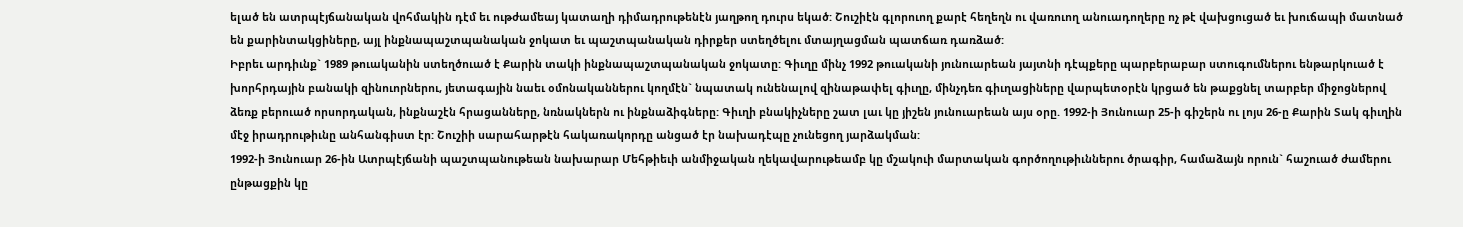ելած են ատրպէյճանական վոհմակին դէմ եւ ութժամեայ կատաղի դիմադրութենէն յաղթող դուրս եկած: Շուշիէն գլորուող քարէ հեղեղն ու վառուող անուադողերը ոչ թէ վախցուցած եւ խուճապի մատնած են քարինտակցիները, այլ ինքնապաշտպանական ջոկատ եւ պաշտպանական դիրքեր ստեղծելու մտայղացման պատճառ դառձած:
Իբրեւ արդիւնք` 1989 թուականին ստեղծուած է Քարին տակի ինքնապաշտպանական ջոկատը: Գիւղը մինչ 1992 թուականի յունուարեան յայտնի դէպքերը պարբերաբար ստուգումներու ենթարկուած է խորհրդային բանակի զինուորներու, յետագային նաեւ օմոնականներու կողմէն` նպատակ ունենալով զինաթափել գիւղը, մինչդեռ գիւղացիները վարպետօրէն կրցած են թաքցնել տարբեր միջոցներով ձեռք բերուած որսորդական, ինքնաշէն հրացանները, նռնակներն ու ինքնաձիգները: Գիւղի բնակիչները շատ լաւ կը յիշեն յունուարեան այս օրը. 1992-ի Յունուար 25-ի գիշերն ու լոյս 26-ը Քարին Տակ գիւղին մէջ իրադրութիւնը անհանգիստ էր: Շուշիի սարահարթէն հակառակորդը անցած էր նախադէպը չունեցող յարձակման:
1992-ի Յունուար 26-ին Ատրպէյճանի պաշտպանութեան նախարար Մեհթիեւի անմիջական ղեկավարութեամբ կը մշակուի մարտական գործողութիւններու ծրագիր, համաձայն որուն` հաշուած ժամերու ընթացքին կը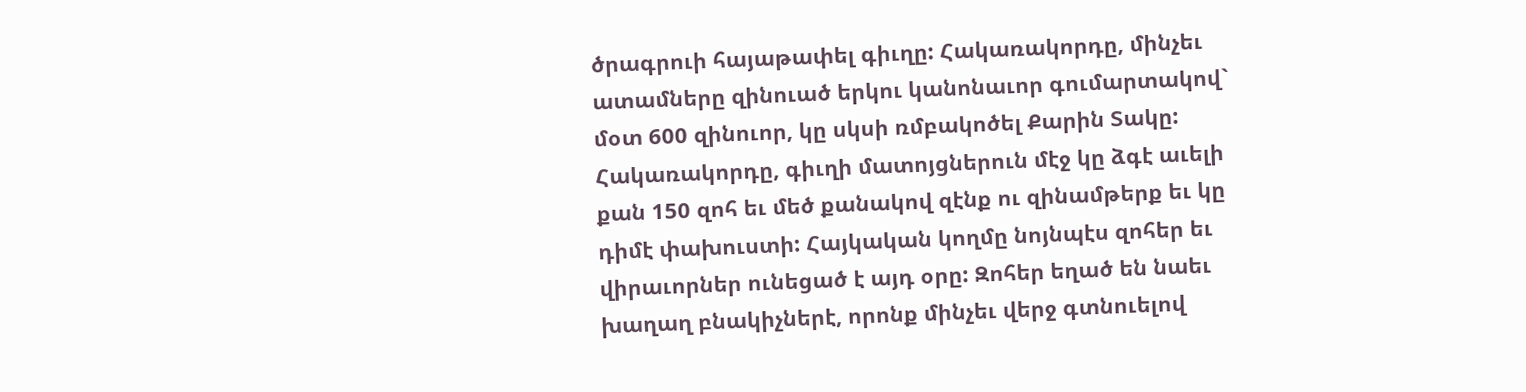ծրագրուի հայաթափել գիւղը: Հակառակորդը, մինչեւ ատամները զինուած երկու կանոնաւոր գումարտակով` մօտ 600 զինուոր, կը սկսի ռմբակոծել Քարին Տակը:
Հակառակորդը, գիւղի մատոյցներուն մէջ կը ձգէ աւելի քան 150 զոհ եւ մեծ քանակով զէնք ու զինամթերք եւ կը դիմէ փախուստի: Հայկական կողմը նոյնպէս զոհեր եւ վիրաւորներ ունեցած է այդ օրը: Զոհեր եղած են նաեւ խաղաղ բնակիչներէ, որոնք մինչեւ վերջ գտնուելով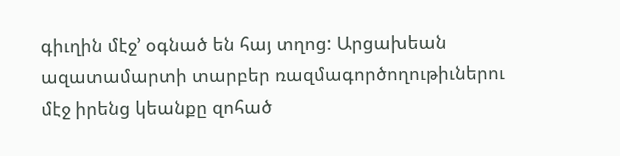գիւղին մէջ’ օգնած են հայ տղոց: Արցախեան ազատամարտի տարբեր ռազմագործողութիւներու մէջ իրենց կեանքը զոհած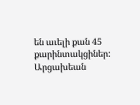են աւելի քան 45 քարինտակցիներ:
Արցախեան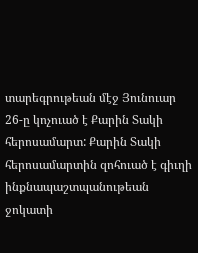տարեգրութեան մէջ Յունուար 26-ը կոչուած է Քարին Տակի հերոսամարտ: Քարին Տակի հերոսամարտին զոհուած է գիւղի ինքնապաշտպանութեան ջոկատի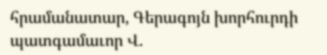հրամանատար, Գերագոյն խորհուրդի պատգամաւոր Վ.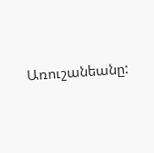Առուշանեանը: